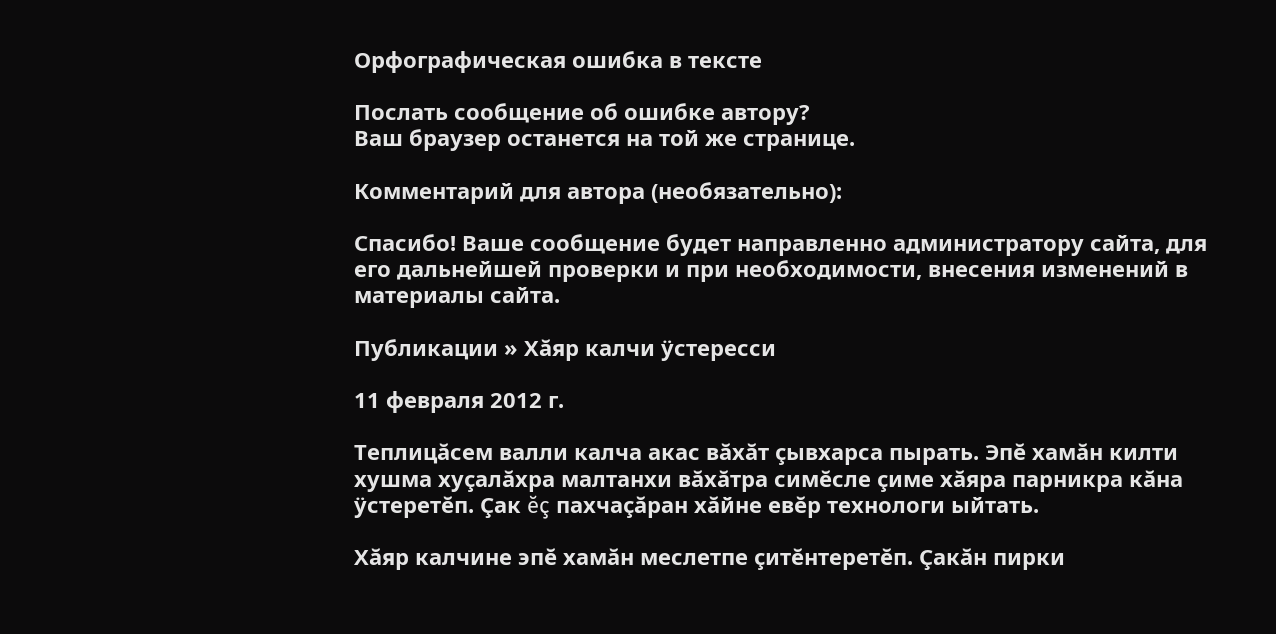Орфографическая ошибка в тексте

Послать сообщение об ошибке автору?
Ваш браузер останется на той же странице.

Комментарий для автора (необязательно):

Спасибо! Ваше сообщение будет направленно администратору сайта, для его дальнейшей проверки и при необходимости, внесения изменений в материалы сайта.

Публикации » Хăяр калчи ÿстересси

11 февраля 2012 г.

Теплицăсем валли калча акас вăхăт çывхарса пырать. Эпĕ хамăн килти хушма хуçалăхра малтанхи вăхăтра симĕсле çиме хăяра парникра кăна ÿстеретĕп. Çак ĕç пахчаçăран хăйне евĕр технологи ыйтать.

Хăяр калчине эпĕ хамăн меслетпе çитĕнтеретĕп. Çакăн пирки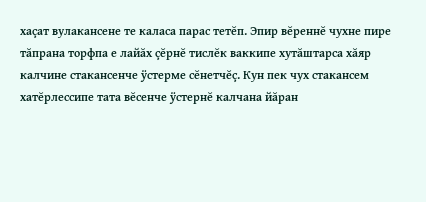хаçат вулакансене те каласа парас тетĕп. Эпир вĕреннĕ чухне пире тăпрана торфпа е лайăх çĕрнĕ тислĕк ваккипе хутăштарса хăяр калчине стакансенче ÿстерме сĕнетчĕç. Кун пек чух стакансем хатĕрлессипе тата вĕсенче ÿстернĕ калчана йăран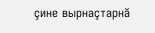çине вырнаçтарнă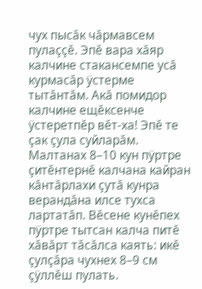чух пысăк чăрмавсем пулаççĕ. Эпĕ вара хăяр калчине стакансемпе усă курмасăр ÿстерме тытăнтăм. Акă помидор калчине ещĕксенче ÿстеретпĕр вĕт-ха! Эпĕ те çак çула суйларăм. Малтанах 8–10 кун пÿртре çитĕнтернĕ калчана кайран кăнтăрлахи çутă кунра верандăна илсе тухса лартатăп. Вĕсене кунĕпех пÿртре тытсан калча питĕ хăвăрт тăсăлса каять: икĕ çулçăра чухнех 8–9 см çÿллĕш пулать.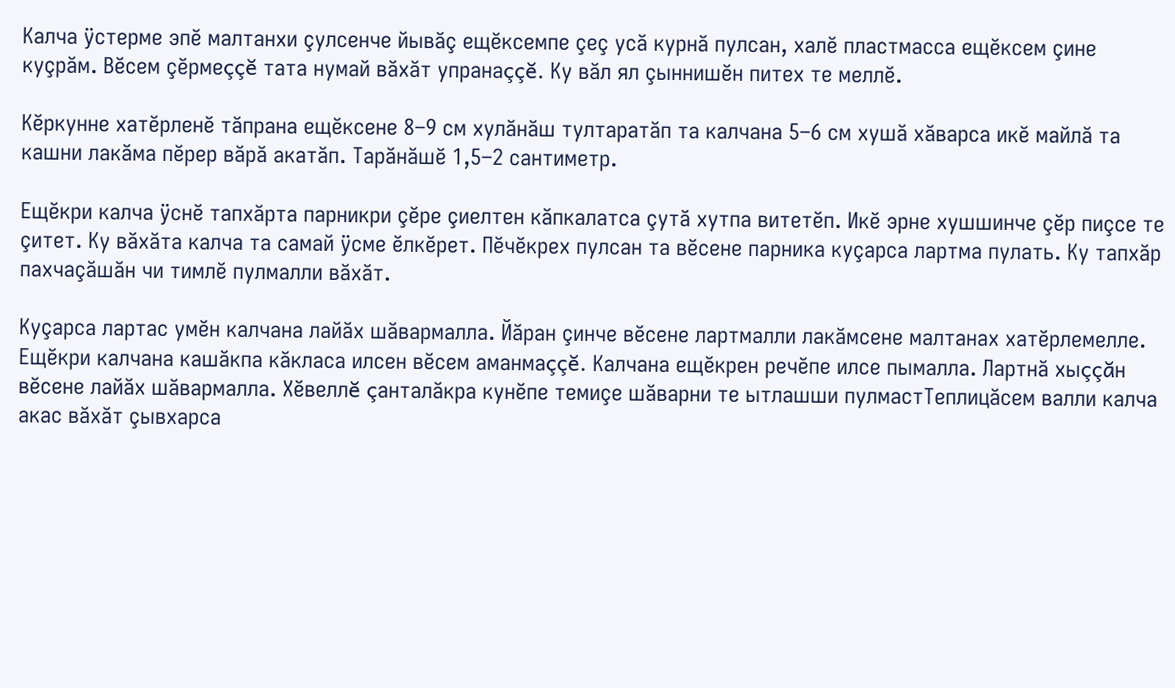Калча ÿстерме эпĕ малтанхи çулсенче йывăç ещĕксемпе çеç усă курнă пулсан, халĕ пластмасса ещĕксем çине куçрăм. Вĕсем çĕрмеççĕ тата нумай вăхăт упранаççĕ. Ку вăл ял çыннишĕн питех те меллĕ.

Кĕркунне хатĕрленĕ тăпрана ещĕксене 8–9 см хулăнăш тултаратăп та калчана 5–6 см хушă хăварса икĕ майлă та кашни лакăма пĕрер вăрă акатăп. Тарăнăшĕ 1,5–2 сантиметр.

Ещĕкри калча ÿснĕ тапхăрта парникри çĕре çиелтен кăпкалатса çутă хутпа витетĕп. Икĕ эрне хушшинче çĕр пиçсе те çитет. Ку вăхăта калча та самай ÿсме ĕлкĕрет. Пĕчĕкрех пулсан та вĕсене парника куçарса лартма пулать. Ку тапхăр пахчаçăшăн чи тимлĕ пулмалли вăхăт.

Куçарса лартас умĕн калчана лайăх шăвармалла. Йăран çинче вĕсене лартмалли лакăмсене малтанах хатĕрлемелле. Ещĕкри калчана кашăкпа кăкласа илсен вĕсем аманмаççĕ. Калчана ещĕкрен речĕпе илсе пымалла. Лартнă хыççăн вĕсене лайăх шăвармалла. Хĕвеллĕ çанталăкра кунĕпе темиçе шăварни те ытлашши пулмастТеплицăсем валли калча акас вăхăт çывхарса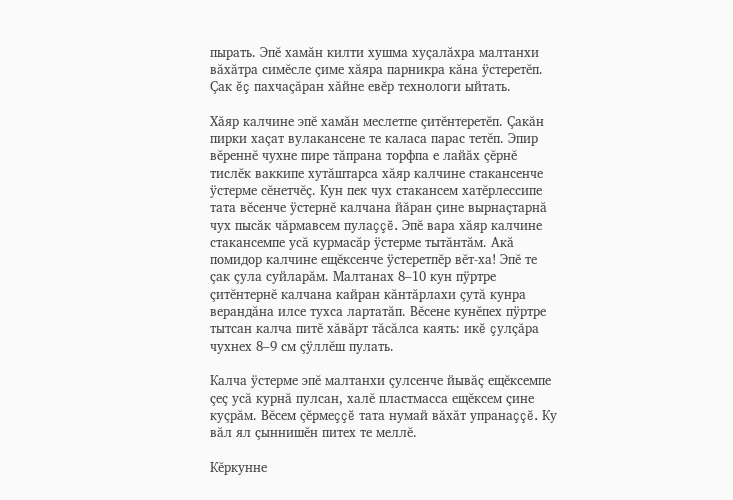пырать. Эпĕ хамăн килти хушма хуçалăхра малтанхи вăхăтра симĕсле çиме хăяра парникра кăна ÿстеретĕп. Çак ĕç пахчаçăран хăйне евĕр технологи ыйтать.

Хăяр калчине эпĕ хамăн меслетпе çитĕнтеретĕп. Çакăн пирки хаçат вулакансене те каласа парас тетĕп. Эпир вĕреннĕ чухне пире тăпрана торфпа е лайăх çĕрнĕ тислĕк ваккипе хутăштарса хăяр калчине стакансенче ÿстерме сĕнетчĕç. Кун пек чух стакансем хатĕрлессипе тата вĕсенче ÿстернĕ калчана йăран çине вырнаçтарнă чух пысăк чăрмавсем пулаççĕ. Эпĕ вара хăяр калчине стакансемпе усă курмасăр ÿстерме тытăнтăм. Акă помидор калчине ещĕксенче ÿстеретпĕр вĕт-ха! Эпĕ те çак çула суйларăм. Малтанах 8–10 кун пÿртре çитĕнтернĕ калчана кайран кăнтăрлахи çутă кунра верандăна илсе тухса лартатăп. Вĕсене кунĕпех пÿртре тытсан калча питĕ хăвăрт тăсăлса каять: икĕ çулçăра чухнех 8–9 см çÿллĕш пулать.

Калча ÿстерме эпĕ малтанхи çулсенче йывăç ещĕксемпе çеç усă курнă пулсан, халĕ пластмасса ещĕксем çине куçрăм. Вĕсем çĕрмеççĕ тата нумай вăхăт упранаççĕ. Ку вăл ял çыннишĕн питех те меллĕ.

Кĕркунне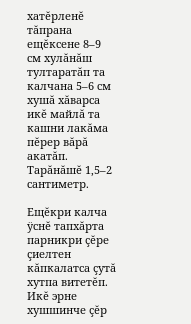хатĕрленĕ тăпрана ещĕксене 8–9 см хулăнăш тултаратăп та калчана 5–6 см хушă хăварса икĕ майлă та кашни лакăма пĕрер вăрă акатăп. Тарăнăшĕ 1,5–2 сантиметр.

Ещĕкри калча ÿснĕ тапхăрта парникри çĕре çиелтен кăпкалатса çутă хутпа витетĕп. Икĕ эрне хушшинче çĕр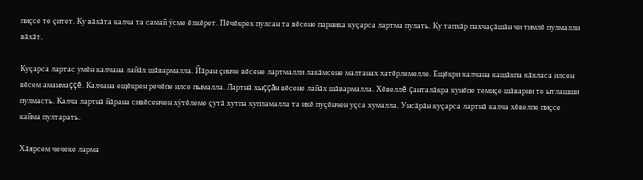пиçсе те çитет. Ку вăхăта калча та самай ÿсме ĕлкĕрет. Пĕчĕкрех пулсан та вĕсене парника куçарса лартма пулать. Ку тапхăр пахчаçăшăн чи тимлĕ пулмалли вăхăт.

Куçарса лартас умĕн калчана лайăх шăвармалла. Йăран çинче вĕсене лартмалли лакăмсене малтанах хатĕрлемелле. Ещĕкри калчана кашăкпа кăкласа илсен вĕсем аманмаççĕ. Калчана ещĕкрен речĕпе илсе пымалла. Лартнă хыççăн вĕсене лайăх шăвармалла. Хĕвеллĕ çанталăкра кунĕпе темиçе шăварни те ытлашши пулмасть. Калча лартнă йăрана сивĕсенчен хÿтĕлеме çутă хутпа хупламалла та икĕ пуçĕнчен уçса хумалла. Унсăрăн куçарса лартнă калча хĕвелпе пиçсе кайма пултарать.

Хăярсем чечеке ларма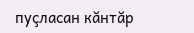пуçласан кăнтăр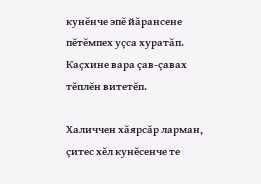кунĕнче эпĕ йăрансене пĕтĕмпех уçса хуратăп. Каçхине вара çав-çавах тĕплĕн витетĕп.

Халиччен хăярсăр ларман, çитес хĕл кунĕсенче те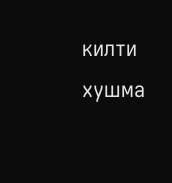килти хушма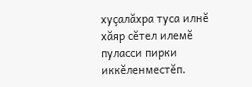хуçалăхра туса илнĕ хăяр сĕтел илемĕ пуласси пирки иккĕленместĕп.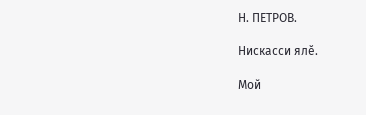Н. ПЕТРОВ.

Нискасси ялĕ.

Мой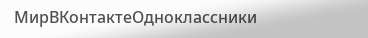МирВКонтактеОдноклассники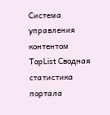Система управления контентом
TopList Сводная статистика портала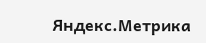Яндекс.Метрика